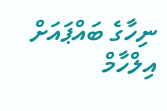ނިހާގެ ބައްޕައަށް އިލްހާމް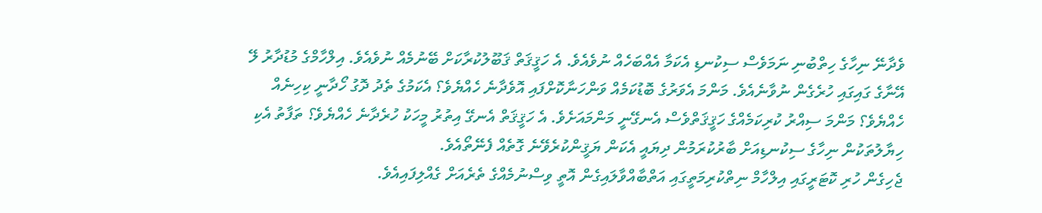ވެދާނޭ ނިހާގެ ހިތްބުނި ނަމަވެސް ސިކުނޑި އެކަމާ އެއްބަހެއް ނުވެއެވެ. އެ ހަޤީޤަތް ޤަބޫލުކުރާކަށް ބޭނުމެއް ނުވެއެވެ. އިލްހާމްގެ މުޑުދާރު ލޭ އޭނާގެ ގައިގައި ހުރެގެން ނުވާނެއެވެ. މަންމަ އެވަރުގެ ބޮޑުކަމެއް ވަންހަނާކޮށްފައި އޮވެދާނެ ހެއްޔެވެ؟ އެކަމުގެ ތެދު ދޮގު ހޯދާނީ ކިހިނެއް ހެއްޔެވެ؟ މަންމަ ސިއްރު ކުރިކަމެއްގެ ހަޤީޤަތްވެސް އެނގޭނީ މަންމައަށެވެ. އެ ހަޤީޤަތް އެނގޭ އިތުރު މީހަކު ހުރެދާނެ ހެއްޔެވެ؟ ތަފާތު އެކި ހިޔާލުތަކުން ނިހާގެ ސިކުނޑިއަށް ބާރުކުރަމުން ދިޔައީ އެކަން ޔަޤީންކުރެވޭނެ ގޮތެއް ފެނޭތޯއެވެ.
ޖެހިގެން ހުރި ކޮޓަރީގައި އިލްހާމް ނިތްކުރިމަތީގައި އަތްބާއްވާލައިގެން އޮތީ ވިސްނުމެއްގެ ތެރެއަށް ގެއްލިފައިއެވެ.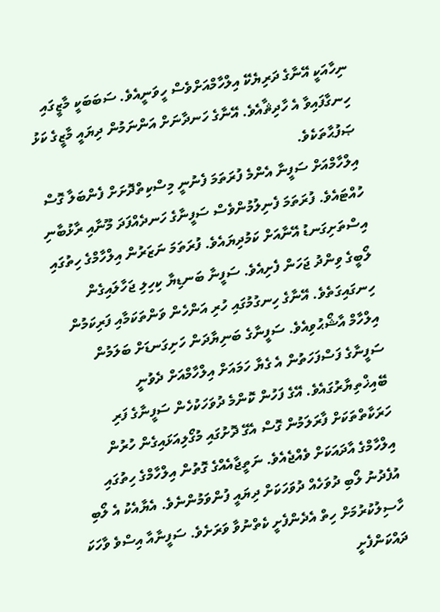ނިހާއަކީ އޭނާގެ ދަރިޔެކޭ އިލްހާމްއަށްވެސް ހީވަނީއެވެ. ސަބަބަކީ މާޒީގައި ހިނގާފައިވާ އެ ހާދިޘާއެވެ. އޭނާގެ ހަނދާނަށް އަންނަމުން ދިޔައީ މާޒީގެ ކަޅު ޞަފުޙާތަކެވެ.
އިލްހާމްއަށް ސަފީނާ އެންމެ ފުރަތަމަ ފެނުނީ މިސްކިތްދޮށަށް ފެންބަލާ ގޮސް ހުއްޓައެވެ. ފުރަތަމަ ފެނިލުމުންވެސް ސަފީނާގެ ހަނދެއްފަދަ މޫނާއި ރާޅުބާނި އިސްތަށިގަނޑު އޭނާއަށް ކަމުދިޔައެވެ. ފުރަތަމަ ނަޒަރުން އިލްހާމްގެ ހިތުގައި ލޯބީގެ ވިންދު ޖަހަން ފެށިއެވެ. ސަފީނާ ބަނޑިޔާ ކިހިލި ޖަހާލައިގެން ހިނގައިގަތެވެ. އޭނާގެ ހިނގުމުގައި ހުރި އަންހެން ވަންތަކަމާއި ފަރިކަމުން އިލްހާމް އާޝޯޙުވިއެވެ. ސަފީނާގެ ބަނިޔާދަން ހަށިގަނޑަށް ބަލަމުން ސަފީނާގެ ފަސްފަހަތުން އެ ގެޔާ ހަމައަށް އިލްހާމްއަށް ދެވުނީ ބޭއިޚްތިޔާރުގައެވެ. އޭގެ ފަހުން ކޮންމެ ދުވަހަކުހެން ސަފީނާގެ ފަރި ހަރަކާތްތަކަށް ފާރަލަމުން ގޮސް އެގޭ ދޮށުގައި މުގޯލިއަޅައިގެން ހުރުން އިލްހާމްގެ އާދައަކަށް ވެއްޖެއެވެ. ނަތީޖާއެއްގެ ގޮތުން އިލްހާމްގެ ހިތުގައި އުފެދުނު ލޯބި ދުވަހެއް ދުވަހަކަށް ދިޔައީ ފުންވަމުންނެވެ. އެޔާއެކު އެ ލޯބި ހާސިލުކުރުމަށް ހިތް އެދެންފެށީ ކެތްނުވާ ވަރަށެވެ. ސަފީނާއާ އިސްވެ ވާހަކަ ދައްކަންފެށީ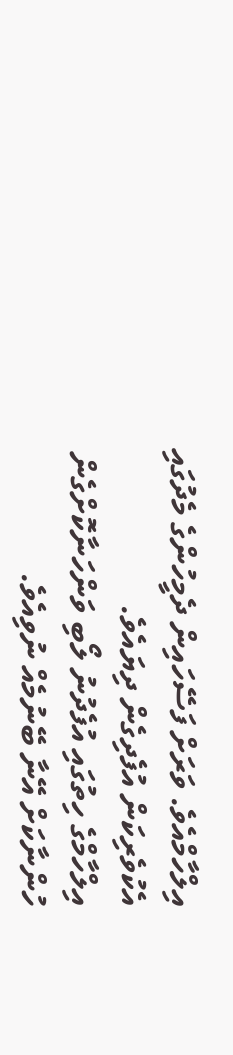އިލްހާމްއެވެ. ވަރަށް ފަސޭހައިން ދެމީހުންގެ މެދުގައި އެކުވެރިކަން އުފެދިގެން ދިޔައެވެ.
އިލްހާމްގެ ހިތުގައި އުފެދުނު ލޯބި ވަންހަނާކޮށްގެން ހުންނާކަށް އޭނާ ބޭނުމެއް ނުވިއެވެ.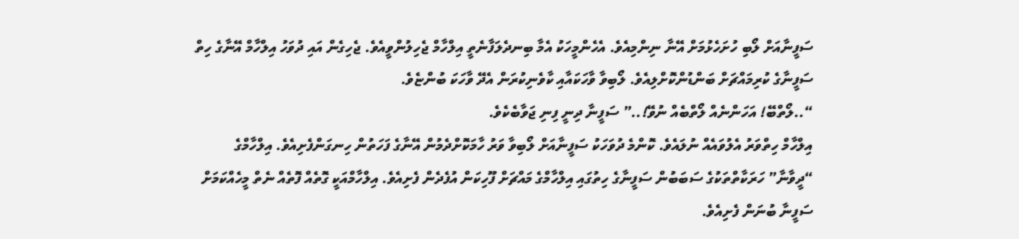ސަފީނާއަށް ލޯބި ހުށަހެޅުމަށް އޭނާ ނިންމިއެވެ. އެހެންމީހަކު އެމާ ބިނދެލަފާނެތީ އިލްހާމް ޖެހިލުންވީއެވެ. ޖެހިގެން އައި ދުވަހު އިލްހާމް އޭނާގެ ހިތް ސަފީނާގެ ކުރިމައްޗަށް ބަންޑުންކޮށްލިއެވެ. ލޯބިވާ ވާހަކައާއި ކާވެނިކުރަން އެދޭ ވާހަކަ ބުންޏެވެ.
“..ލޯތްބޭ! އަހަންނެއް ލޯތްބެއް ނުވޭ!..” ސަފީނާ ދިނީ ފިނި ޖަވާބެކެވެ.
އިލްހާމް ހިތްވަރު އެލުވައެއް ނުލައެވެ. ކޮންމެ ދުވަހަކު ސަފީނާއަށް ލޯބިވާ ވަރު ހާމަކޮށްދެމުން އޭނާގެ ފަހަތުން ހިނގަންފެށިއެވެ. އިލްހާމްގެ “ދީވާނާ” ހަރަކާތްތަކުގެ ސަބަބުން ސަފީނާގެ ހިތުގައި އިލްހާމްގެ މައްޗަށް ފޫހިކަން އުފެދެން ފެށިއެވެ. އިލްހާމްއަކީ ގޮތެއް ފޮތެއް ނެތް މީހެއްކަމަށް ސަފީނާ ބުނަން ފެށިއެވެ.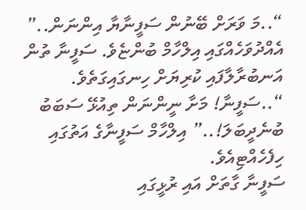“..މަ ވަރަށް ބޭނުން ސަފީނާޔާ އިންނަން..” އެއްދުވަހެއްގައި އިލްހާމް ބުންޏެވެ. ސަފީނާ ތުން އަނބުރާލާފައި ކުރިޔަށް ހިނގައިގަތެވެ.
“..ސަފީނާ! މަށާ ނީންނަން ތިއުޅޭ ސަބަބު ބުނެދީބަލަ!..” އިލްހާމް ސަފީނާގެ އަތުގައި ހިފެހެއްޓިއެވެ.
ސަފީނާ ގާތަށް އައި ރުޅީގައި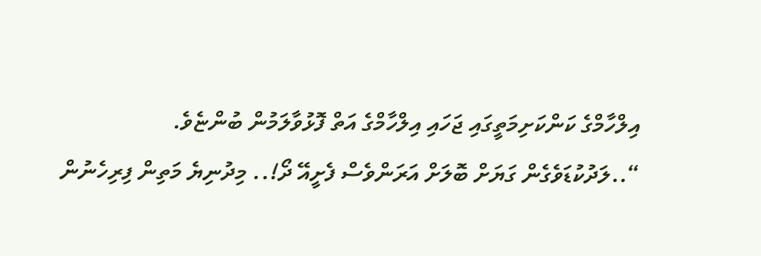އިލްހާމްގެ ކަންކަށިމަތީގައި ޖަހައި އިލްހާމްގެ އަތް ފޮޅުވާލަމުން ބުންޏެވެ.
“..ލަދުކުޑަވެގެން ގަޔަށް ބޮލަށް އަރަންވެސް ފެށީއޭ ދޯ!.. މިދުނިޔެ މަތިން ފިރިހެނުން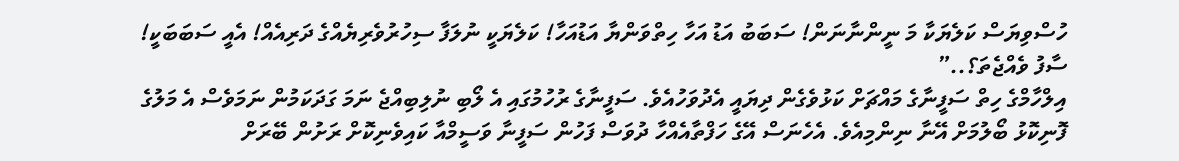ހުސްވިޔަސް ކަލެޔަކާ މަ ނީންނާނަން! ސަބަބު އަޑު އަހާ ހިތްވަންޔާ އަޑުއަހާ! ކަލެޔަކީ ނުލަފާ ސިހުރުވެރިޔެއްގެ ދަރިއެއް! އެއީ ސަބަބަކީ! ސާފު ވެއްޖެތަ؟..”
އިލްހާމްގެ ހިތް ސަފީނާގެ މައްޗަށް ކަޅުވެގެން ދިޔައީ އެދުވަހުއެވެ. ސަފީނާގެ ރުހުމުގައި އެ ލޯބި ނުލިބިއްޖެ ނަމަ ގަދަކަމުން ނަމަވެސް އެ މަލުގެ ފޮނިކޮޅު ބޯލުމަށް އޭނާ ނިންމިއެވެ. އެހެނަސް އޭގެ ހަފްތާއެއްހާ ދުވަސް ފަހުން ސަފީނާ ވަސީމްއާ ކައިވެނިކޮށް ރަށުން ބޭރަށް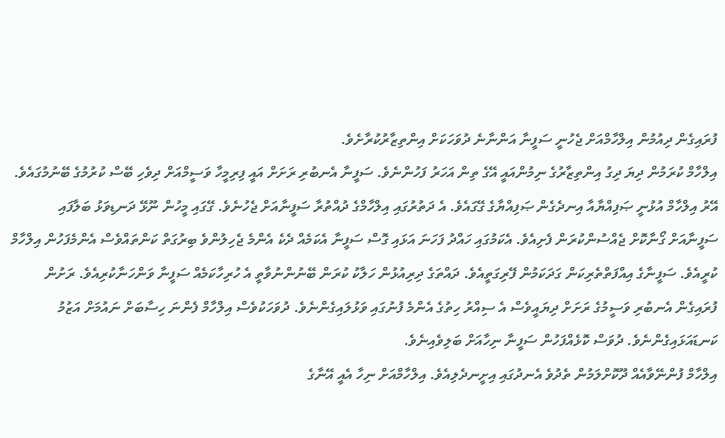ފުރައިގެން ދިއުމުން އިލްހާމްއަށް ޖެހުނީ ސަފީނާ އަންނާނެ ދުވަހަކަށް އިންތިޒާރުކުރާށެވެ.
އިލްހާމް ކުރަމުން ދިޔަ ދިގު އިންތިޒާރުގެ ނިމުންއައީ އޭގެ ތިން އަހަރު ފަހުންނެވެ. ސަފީނާ އެނބުރި ރަށަށް އައީ ފިރިމީހާ ވަސީމްއަށް ދިވެހި ބޭސް ކުރުމުގެ ބޭނުމުގައެވެ. އޭރު އިލްހާމް އުޅުނީ ޞަފިއްޔާއާ އިނދެގެން ޞަފިއްޔާގެ ގޭގައެވެ. އެ ދަތުރުގައި އިލްހާމްގެ ދުއްތުރާ ސަފީނާއަށް ޖެހުނެވެ. ގޭގައި މީހުން ނޫޅޭ ދަނޑިވަޅު ބަލާފައި ސަފީނާއަށް ގޯނާކޮށް ޖެއްސުންކުރަން ފެށިއެވެ. އެކަމުގައި ހައްދު ފަހަނަ އަޅައި ގޮސް ސަފީނާ އެކަމެއް ދެކެ އެންމެ ޖެހިލުންވެ ބިރުގަތް ކަންތައްވެސް އެންމެފަހުން އިލްހާމް ކުރީއެވެ. ސަފީނާގެ އިއްފަތްތެރިކަން ގަދަކަމުން ފޭރިގަތީއެވެ. ދައްތަގެ ދިރިއުޅުން ހަލާކު ކުރަން ބޭނުންނުވާތީ އެ ހުރިހާކަމެއް ސަފީނާ ވަންހަނާކުރިއެވެ. ރަށުން ފުރައިގެން އެނބުރި ވަސީމުގެ ރަށަށް ދިޔައީވެސް އެ ސިއްރު ހިތުގެ އެންމެ ފުނުގައި ވަޅުލައިގެންނެވެ. ދުވަހަކުވެސް އިލްހާމް ފެންނަ ހިސާބަށް ނައުމަށް އަޒުމު ކަނޑައަޅައިގެންނެވެ. ދުވަސް ކޮޅެއްފަހުން ސަފީނާ ނިހާއަށް ބަލިވެއިނެވެ.
އިލްހާމް ފުންނޭވާއެއް ދޫކޮށްލަމުން ތެދުވެ އެނދުގައި އިށީނދެލިއެވެ. އިލްހާމްއަށް ނިހާ އެއީ އޭނާގެ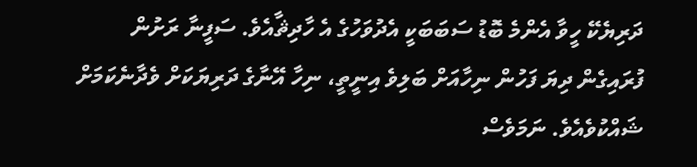ދަރިޔެކޭ ހީވާ އެންމެ ބޮޑު ސަބަބަކީ އެދުވަހުގެ އެ ހާދިޘާއެވެ. ސަފީނާ ރަށުން ފުރައިގެން ދިޔަ ފަހުން ނިހާއަށް ބަލިވެ އިނީތީ، ނިހާ އޭނާގެ ދަރިޔަކަށް ވެދާނެކަމަށް ޝައްކުވެއެވެ. ނަމަވެސް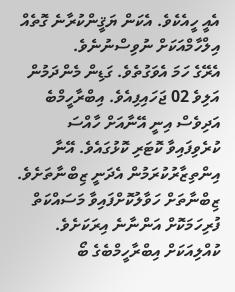އެއީ ހީއެކެވެ. އެކަން ޔަޤީންކުރާނެ ގޮތެއް އިލްހާމްއަކަށް ނުވިސްނުނެވެ.
އެރޭގެ ހަމަ އެވަގުތެވެ. ގަޑިން މެންދަމުން އަލިވެ 02 ޖަހައިފިއެވެ. އިބްރާހީމްބެ އަދިވެސް އިނީ އޭނާއަށް ހާއްސަ ކުރެވިފައިވާ ކޮޓަރި ކޮޅުގައެވެ. އޭނާ އިންތިޒާރުކުރަމުން އެދަނީ ޒިބްނާތަށެވެ. ޒިބްނާތަށް ހަވާލުކޮށްފައިވާ މަސައްކަތް ފުރިހަމަކޮށް އަންނާނެ އިރަކަށެވެ.
ކުއްލިއަކަށް އިބްރާހީމްބެގެ ބޯ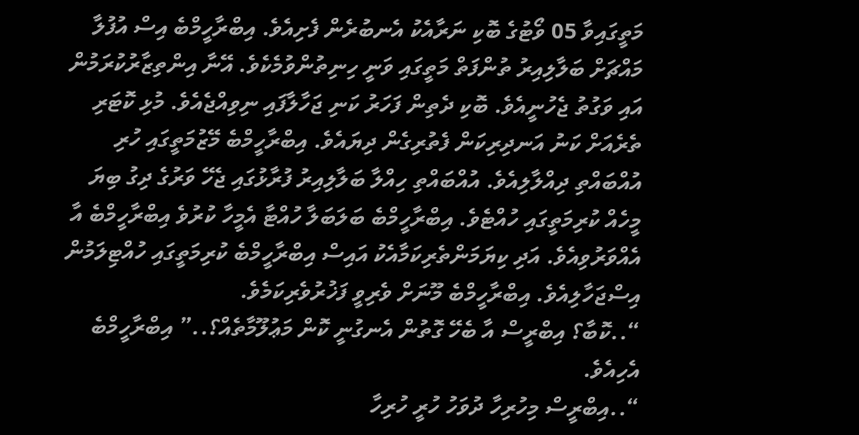މަތީގައިވާ 05 ވޯޓުގެ ބޮކި ނަރާއެކު އެނބުރެން ފެށިއެވެ. އިބްރާހީމްބެ އިސް އުފުލާ މައްޗަށް ބަލާލިއިރު ތުންފަތް މަތީގައި ވަނީ ހިނިތުންވުމެކެވެ. އޭނާ އިންތިޒާރުކުރަމުން އައި ވަގުތު ޖެހުނީއެވެ. ބޮކި ދެތިން ފަހަރު ކަނި ޖަހާލާފައި ނިވިއްޖެއެވެ. މުޅި ކޮޓަރި ތެރެއަށް ކަނު އަނދިރިކަން ފެތުރިގެން ދިޔައެވެ. އިބްރާހީމްބެ މޭޒުމަތީގައި ހުރި އުއްބައްތި ދިއްލާލިއެވެ. އުއްބައްތި ހިއްލާ ބަލާލިއިރު ފުރާޅުގައި ޖެހޭ ވަރުގެ ދިގު ބިޔަ މީހެއް ކުރިމަތީގައި ހުއްޓެވެ. އިބްރާހީމްބެ ބަލަބަލާ ހުއްޓާ އެމީހާ ކުރުވެ އިބްރާހީމްބެ އާ އެއްވަރުވިއެވެ. އަދި ކިޔަމަންތެރިކަމާއެކު އައިސް އިބްރާހީމްބެ ކުރިމަތީގައި ހުއްޓިލަމުން އިސްޖަހާލިއެވެ. އިބްރާހީމްބެ މޫނަށް ވެރިވީ ފަޚުރުވެރިކަމެވެ.
“..ކޮބާ؟ އިބްރީސް އާ ބެހޭ ގޮތުން އެނގުނީ ކޮން މަޢުލޫމާތެއް؟..” އިބްރާހީމްބެ އެހިއެވެ.
“..އިބްރީސް މިހުރިހާ ދުވަހު ހުރީ ހުރިހާ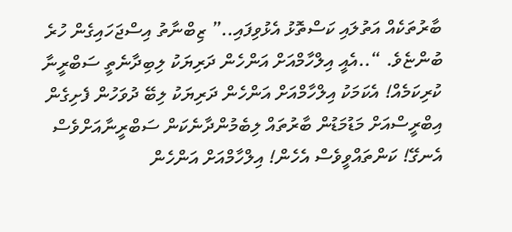ބާރުތަކެއް އަތުލައި ކަސްތޮޅު އެޅުވިފައި..” ޒިބްނާތު އިސްޖަހައިގެން ހުރެ ބުންޏެވެ. “..އެއީ އިލްހާމްއަށް އަންހެން ދަރިޔަކު ލިބިދާނެތީ ސަބްރީނާ ކުރިކަމެއް! އެކަމަކު އިލްހާމްއަށް އަންހެން ދަރިޔަކު ލިބޭ ދުވަހުން ފެށިގެން އިބްރީސްއަށް މަޑުމަޑުން ބާރުތައް ލިބެމުންދާނެކަން ސަބްރީނާއަށްވެސް އެނގޭ! ކަންތައްވީވެސް އެހެން! އިލްހާމްއަށް އަންހެން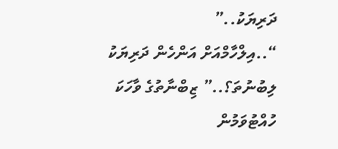ދަރިޔަކު..”
“..އިލްހާމްއަށް އަންހެން ދަރިޔަކު ލިބުނުތަ؟..” ޒިބްނާތުގެ ވާހަކަ ހުއްޓުވަމުން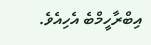އިބްރާހީމްބެ އެހިއެވެ.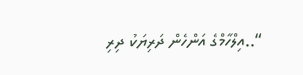“..އިލްހާމްގެ އަންހެން ދަރިޔަކު ދިރި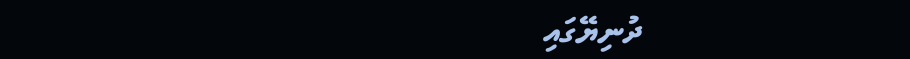ދުނިޔޭގައި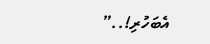އެބަހުރި!..”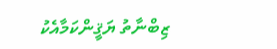ޒިބްނާތު ޔަޤީންކަމާއެކު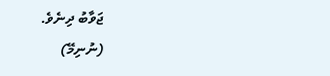ޖަވާބު ދިނެވެ.
(ނުނިމޭ)